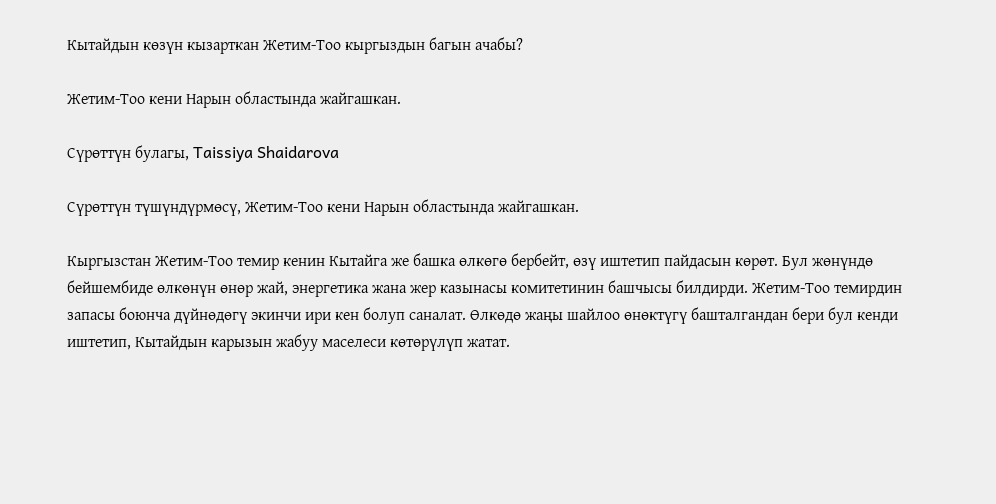Кытайдын көзүн кызарткан Жетим-Тоо кыргыздын багын ачабы?

Жетим-Тоо кени Нарын областында жайгашкан.

Сүрөттүн булагы, Taissiya Shaidarova

Сүрөттүн түшүндүрмөсү, Жетим-Тоо кени Нарын областында жайгашкан.

Кыргызстан Жетим-Тоо темир кенин Кытайга же башка өлкөгө бербейт, өзү иштетип пайдасын көрөт. Бул жөнүндө бейшембиде өлкөнүн өнөр жай, энергетика жана жер казынасы комитетинин башчысы билдирди. Жетим-Тоо темирдин запасы боюнча дүйнөдөгү экинчи ири кен болуп саналат. Өлкөдө жаңы шайлоо өнөктүгү башталгандан бери бул кенди иштетип, Кытайдын карызын жабуу маселеси көтөрүлүп жатат.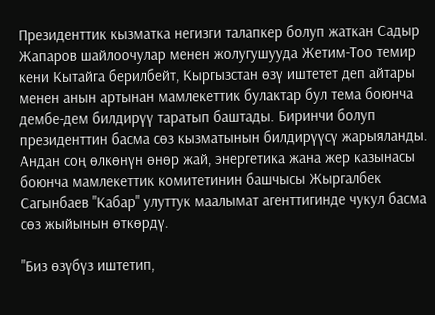Президенттик кызматка негизги талапкер болуп жаткан Садыр Жапаров шайлоочулар менен жолугушууда Жетим-Тоо темир кени Кытайга берилбейт, Кыргызстан өзү иштетет деп айтары менен анын артынан мамлекеттик булактар бул тема боюнча дембе-дем билдирүү таратып баштады. Биринчи болуп президенттин басма сөз кызматынын билдирүүсү жарыяланды. Андан соң өлкөнүн өнөр жай, энергетика жана жер казынасы боюнча мамлекеттик комитетинин башчысы Жыргалбек Сагынбаев "Кабар" улуттук маалымат агенттигинде чукул басма сөз жыйынын өткөрдү.

"Биз өзүбүз иштетип,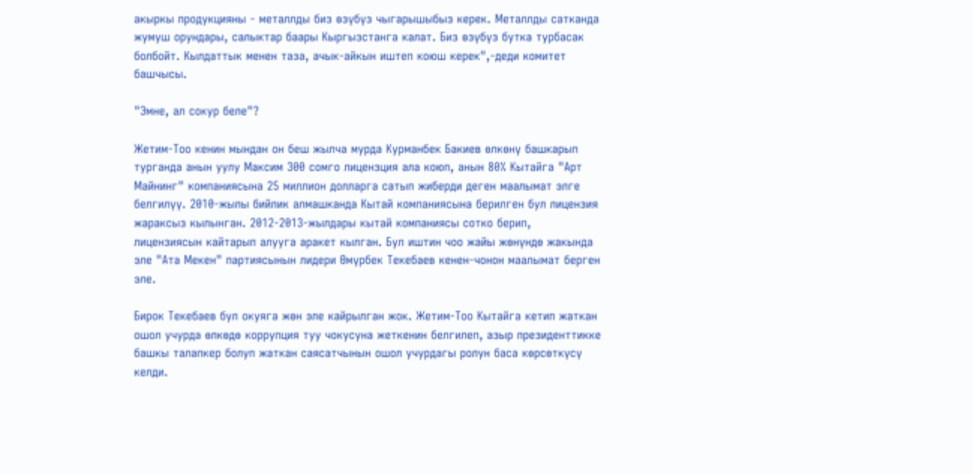акыркы продукцияны - металлды биз өзүбүз чыгарышыбыз керек. Металлды сатканда жумуш орундары, салыктар баары Кыргызстанга калат. Биз өзүбүз бутка турбасак болбойт. Кылдаттык менен таза, ачык-айкын иштеп коюш керек",-деди комитет башчысы.

"Эмне, ал сокур беле"?

Жетим-Тоо кенин мындан он беш жылча мурда Курманбек Бакиев өлкөнү башкарып турганда анын уулу Максим 300 сомго лицензция ала коюп, анын 80% Кытайга "Арт Майнинг" компаниясына 25 миллион долларга сатып жиберди деген маалымат элге белгилүү. 2010-жылы бийлик алмашканда Кытай компаниясына берилген бул лицензия жараксыз кылынган. 2012-2013-жылдары кытай компаниясы сотко берип, лицензиясын кайтарып алууга аракет кылган. Бул иштин чоо жайы жөнүндө жакында эле "Ата Мекен" партиясынын лидери Өмүрбек Текебаев кенен-чонон маалымат берген эле.

Бирок Текебаев бул окуяга жөн эле кайрылган жок. Жетим-Тоо Кытайга кетип жаткан ошол учурда өлкөдө коррупция туу чокусуна жеткенин белгилеп, азыр президенттикке башкы талапкер болуп жаткан саясатчынын ошол учурдагы ролун баса көрсөткүсү келди.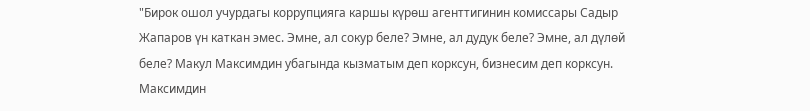"Бирок ошол учурдагы коррупцияга каршы күрөш агенттигинин комиссары Садыр Жапаров үн каткан эмес. Эмне, ал сокур беле? Эмне, ал дудук беле? Эмне, ал дүлөй беле? Макул Максимдин убагында кызматым деп корксун, бизнесим деп корксун. Максимдин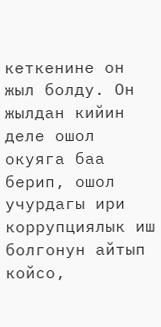кеткенине он жыл болду. Он жылдан кийин деле ошол окуяга баа берип, ошол учурдагы ири коррупциялык иш болгонун айтып койсо,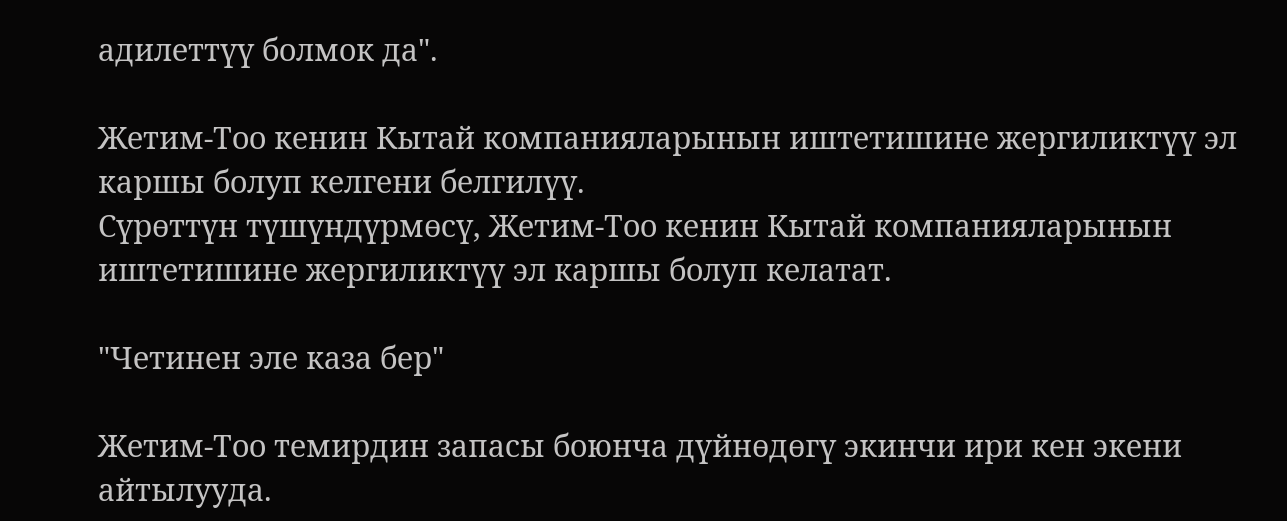адилеттүү болмок да".

Жетим-Тоо кенин Кытай компанияларынын иштетишине жергиликтүү эл каршы болуп келгени белгилүү.
Сүрөттүн түшүндүрмөсү, Жетим-Тоо кенин Кытай компанияларынын иштетишине жергиликтүү эл каршы болуп келатат.

"Четинен эле каза бер"

Жетим-Тоо темирдин запасы боюнча дүйнөдөгү экинчи ири кен экени айтылууда.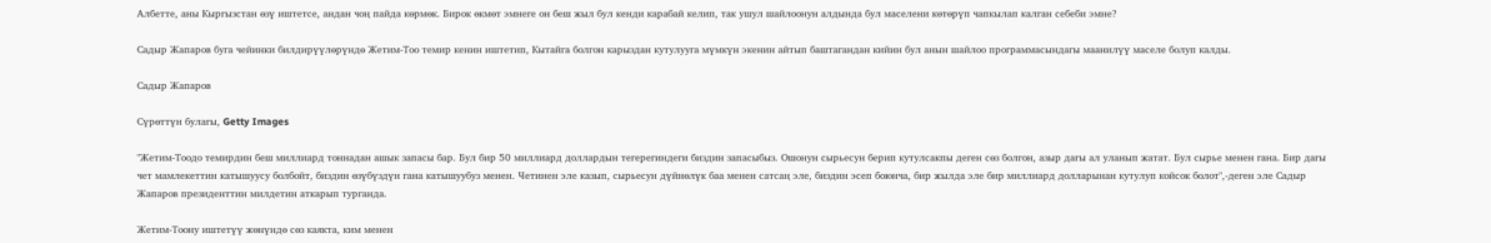Албетте, аны Кыргызстан өзү иштетсе, андан чоң пайда көрмөк. Бирок өкмөт эмнеге он беш жыл бул кенди карабай келип, так ушул шайлоонун алдында бул маселени көтөрүп чапкылап калган себеби эмне?

Садыр Жапаров буга чейинки билдирүүлөрүндө Жетим-Тоо темир кенин иштетип, Кытайга болгон карыздан кутулууга мүмкүн экенин айтып баштагандан кийин бул анын шайлоо программасындагы маанилүү маселе болуп калды.

Садыр Жапаров

Сүрөттүн булагы, Getty Images

"Жетим-Тоодо темирдин беш миллиард тоннадан ашык запасы бар. Бул бир 50 миллиард доллардын тегерегиндеги биздин запасыбыз. Ошонун сырьесун берип кутулсакпы деген сөз болгон, азыр дагы ал уланып жатат. Бул сырье менен гана. Бир дагы чет мамлекеттин катышуусу болбойт, биздин өзүбүздүн гана катышуубуз менен. Четинен эле казып, сырьесун дүйнөлүк баа менен сатсаң эле, биздин эсеп боюнча, бир жылда эле бир миллиард долларынан кутулуп койсок болот",-деген эле Садыр Жапаров президенттин милдетин аткарып турганда.

Жетим-Тоону иштетүү жөнүндө сөз каякта, ким менен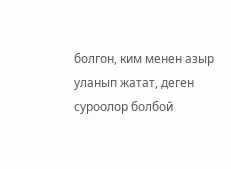болгон, ким менен азыр уланып жатат, деген суроолор болбой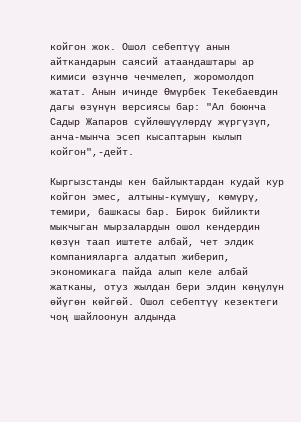койгон жок. Ошол себептүү анын айткандарын саясий атаандаштары ар кимиси өзүнчө чечмелеп, жоромолдоп жатат. Анын ичинде Өмүрбек Текебаевдин дагы өзүнүн версиясы бар: "Ал боюнча Садыр Жапаров сүйлөшүүлөрдү жүргүзүп, анча-мынча эсеп кысаптарын кылып койгон",-дейт.

Кыргызстанды кен байлыктардан кудай кур койгон эмес, алтыны-күмүшү, көмүрү, темири, башкасы бар. Бирок бийликти мыкчыган мырзалардын ошол кендердин көзүн таап иштете албай, чет элдик компанияларга алдатып жиберип, экономикага пайда алып келе албай жатканы, отуз жылдан бери элдин көңүлүн өйүгөн көйгөй. Ошол себептүү кезектеги чоң шайлоонун алдында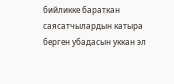бийликке бараткан саясатчылардын катыра берген убадасын уккан эл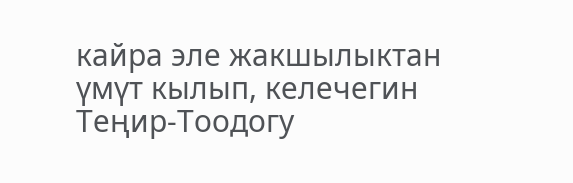кайра эле жакшылыктан үмүт кылып, келечегин Теңир-Тоодогу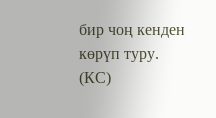бир чоң кенден көрүп туру. (КС)